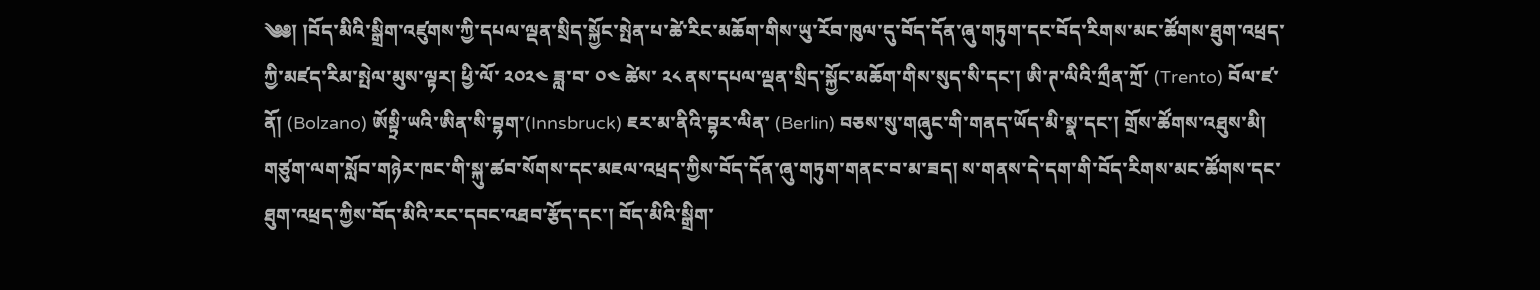༄༅། །བོད་མིའི་སྒྲིག་འཛུགས་ཀྱི་དཔལ་ལྡན་སྲིད་སྐྱོང་སྤེན་པ་ཚེ་རིང་མཆོག་གིས་ཡུ་རོབ་ཁུལ་དུ་བོད་དོན་ཞུ་གཏུག་དང་བོད་རིགས་མང་ཚོགས་ཐུག་འཕྲད་ཀྱི་མཛད་རིམ་སྤེལ་མུས་ལྟར། ཕྱི་ལོ་ ༢༠༢༤ ཟླ་བ་ ༠༤ ཚེས་ ༢༨ ནས་དཔལ་ལྡན་སྲིད་སྐྱོང་མཆོག་གིས་སུད་སི་དང་། ཨི་ཊ་ལིའི་ཀྲྀན་ཀྲོ་ (Trento) བོལ་ཛ་ནོ། (Bolzano) ཨོསྟྲི་ཡའི་ཨིན་སི་བྷག་(Innsbruck) ཇར་མ་ནིའི་བྷར་ལིན་ (Berlin) བཅས་སུ་གཞུང་གི་གནད་ཡོད་མི་སྣ་དང་། གྲོས་ཚོགས་འཐུས་མི། གཙུག་ལག་སློབ་གཉེར་ཁང་གི་སྐུ་ཚབ་སོགས་དང་མཇལ་འཕྲད་ཀྱིས་བོད་དོན་ཞུ་གཏུག་གནང་བ་མ་ཟད། ས་གནས་དེ་དག་གི་བོད་རིགས་མང་ཚོགས་དང་ཐུག་འཕྲད་ཀྱིས་བོད་མིའི་རང་དབང་འཐབ་རྩོད་དང་། བོད་མིའི་སྒྲིག་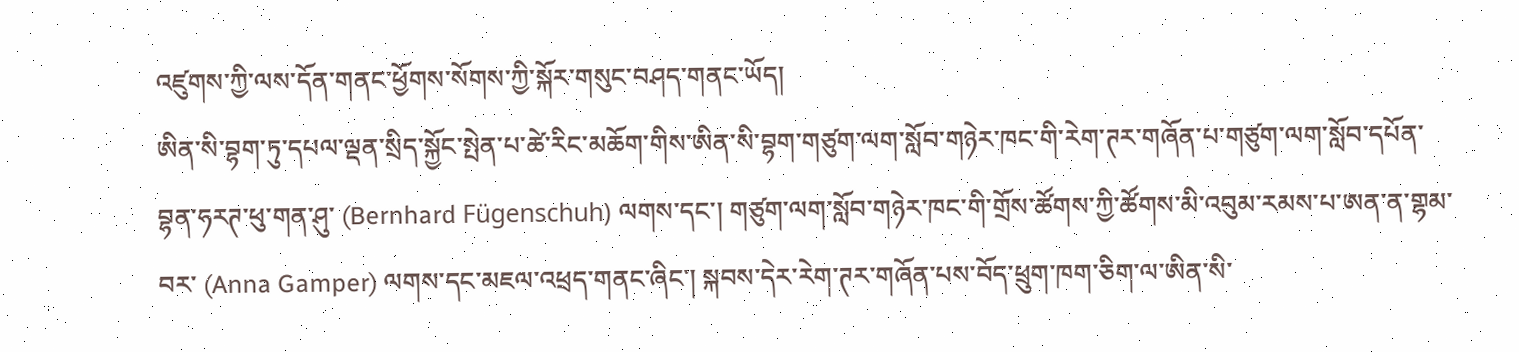འཛུགས་ཀྱི་ལས་དོན་གནང་ཕྱོགས་སོགས་ཀྱི་སྐོར་གསུང་བཤད་གནང་ཡོད།
ཨིན་སི་བྷག་ཏུ་དཔལ་ལྡན་སྲིད་སྐྱོང་སྤེན་པ་ཚེ་རིང་མཆོག་གིས་ཨིན་སི་བྷག་གཙུག་ལག་སློབ་གཉེར་ཁང་གི་རེག་ཊར་གཞོན་པ་གཙུག་ལག་སློབ་དཔོན་བྷན་ཧརཊ་ཕུ་གན་ཤུ་ (Bernhard Fügenschuh) ལགས་དང་། གཙུག་ལག་སློབ་གཉེར་ཁང་གི་གྲོས་ཚོགས་ཀྱི་ཚོགས་མི་འབུམ་རམས་པ་ཨན་ན་གྷམ་བར་ (Anna Gamper) ལགས་དང་མཇལ་འཕྲད་གནང་ཞིང་། སྐབས་དེར་རེག་ཊར་གཞོན་པས་བོད་ཕྲུག་ཁག་ཅིག་ལ་ཨིན་སི་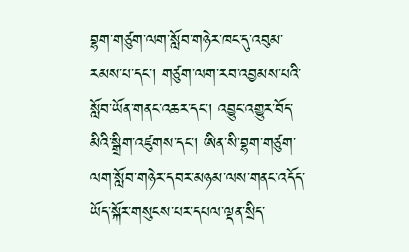བྷག་གཙུག་ལག་སློབ་གཉེར་ཁང་དུ་འབུམ་རམས་པ་དང་། གཙུག་ལག་རབ་འབྱམས་པའི་སློབ་ཡོན་གནང་འཆར་དང་། འབྱུང་འགྱུར་བོད་མིའི་སྒྲིག་འཛུགས་དང་། ཨིན་སི་བྷག་གཙུག་ལག་སློབ་གཉེར་དབར་མཉམ་ལས་གནང་འདོད་ཡོད་སྐོར་གསུངས་པར་དཔལ་ལྡན་སྲིད་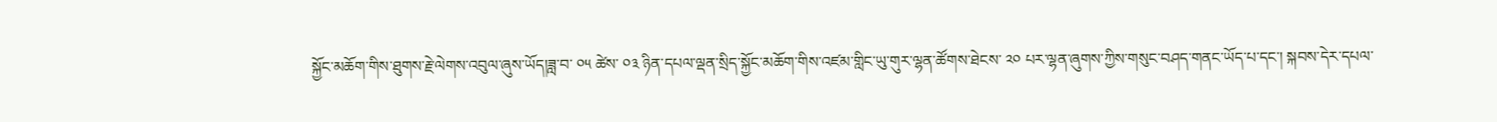སྐྱོང་མཆོག་གིས་ཐུགས་རྗེ་ལེགས་འབུལ་ཞུས་ཡོད།ཟླ་བ་ ༠༥ ཚེས་ ༠༣ ཉིན་དཔལ་ལྡན་སྲིད་སྐྱོང་མཆོག་གིས་འཛམ་གླིང་ཡུ་གུར་ལྷན་ཚོགས་ཐེངས་ ༢༠ པར་ལྷན་ཞུགས་ཀྱིས་གསུང་བཤད་གནང་ཡོད་པ་དང་། སྐབས་དེར་དཔལ་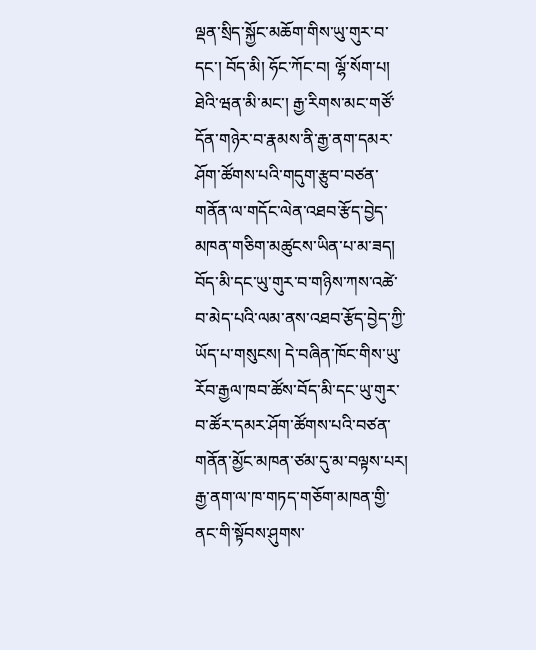ལྡན་སྲིད་སྐྱོང་མཆོག་གིས་ཡུ་གུར་བ་དང་། བོད་མི། ཧོང་ཀོང་བ། ལྷོ་སོག་པ། ཐེའི་ཝན་མི་མང་། རྒྱ་རིགས་མང་གཙོ་དོན་གཉེར་བ་རྣམས་ནི་རྒྱ་ནག་དམར་ཤོག་ཚོགས་པའི་གདུག་རྩུབ་བཙན་གནོན་ལ་གདོང་ལེན་འཐབ་རྩོད་བྱེད་མཁན་གཅིག་མཚུངས་ཡིན་པ་མ་ཟད། བོད་མི་དང་ཡུ་གུར་བ་གཉིས་ཀས་འཚེ་བ་མེད་པའི་ལམ་ནས་འཐབ་རྩོད་བྱེད་ཀྱི་ཡོད་པ་གསུངས། དེ་བཞིན་ཁོང་གིས་ཡུ་རོབ་རྒྱལ་ཁབ་ཚོས་བོད་མི་དང་ཡུ་གུར་བ་ཚོར་དམར་ཤོག་ཚོགས་པའི་བཙན་གནོན་མྱོང་མཁན་ཙམ་དུ་མ་བལྟས་པར། རྒྱ་ནག་ལ་ཁ་གཏད་གཅོག་མཁན་གྱི་ནང་གི་སྟོབས་ཤུགས་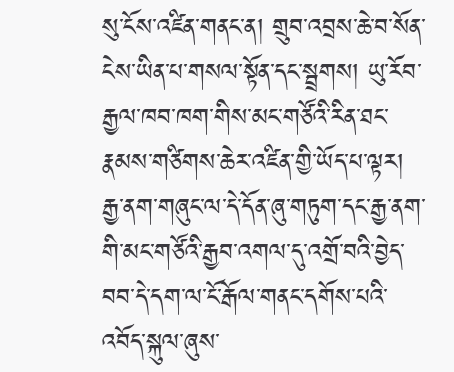སུ་ངོས་འཛིན་གནང་ན། གྲུབ་འབྲས་ཆེ་བ་སོན་ངེས་ཡིན་པ་གསལ་སྟོན་དང་སྦྲགས། ཡུ་རོབ་རྒྱལ་ཁབ་ཁག་གིས་མང་གཙོའི་རིན་ཐང་རྣམས་གཙིགས་ཆེར་འཛིན་གྱི་ཡོད་པ་ལྟར། རྒྱ་ནག་གཞུང་ལ་དེ་དོན་ཞུ་གཏུག་དང་རྒྱ་ནག་གི་མང་གཙོའི་རྒྱབ་འགལ་དུ་འགྲོ་བའི་བྱེད་བབ་དེ་དག་ལ་ངོ་རྒོལ་གནང་དགོས་པའི་འབོད་སྐུལ་ཞུས་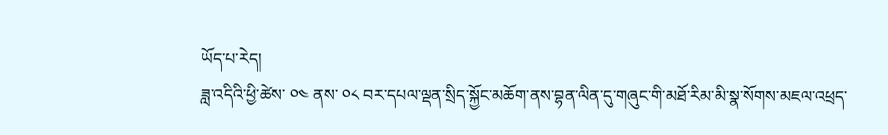ཡོད་པ་རེད།
ཟླ་འདིའི་ཕྱི་ཚེས་ ༠༤ ནས་ ༠༨ བར་དཔལ་ལྡན་སྲིད་སྐྱོང་མཆོག་ནས་བྷན་ལིན་དུ་གཞུང་གི་མཐོ་རིམ་མི་སྣ་སོགས་མཇལ་འཕྲད་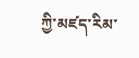ཀྱི་མཛད་རིམ་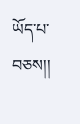ཡོད་པ་བཅས།།